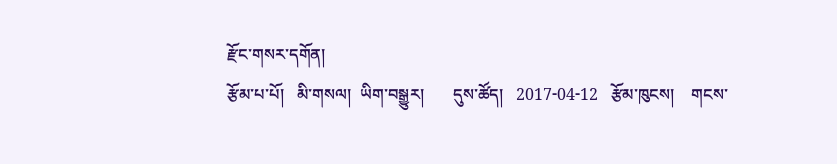རྫོང་གསར་དགོན།
རྩོམ་པ་པོ།   མི་གསལ།  ཡིག་བསྒྱུར།       དུས་ཚོད།   2017-04-12   རྩོམ་ཁུངས།    གངས་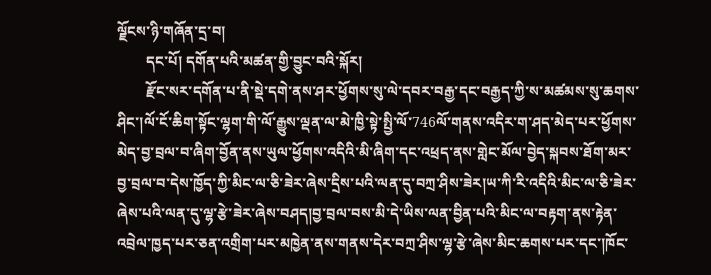ལྗོངས་ཉི་གཞོན་དྲ་བ།
        དང་པོ། དགོན་པའི་མཚན་གྱི་བྱུང་བའི་སྐོར།
        རྫོང་སར་དགོན་པ་ནི་སྡེ་དགེ་ནས་ཤར་ཕྱོགས་སུ་ལེ་དབར་བརྒྱ་དང་བརྒྱད་ཀྱི་ས་མཚམས་སུ་ཆགས་ཤིང་།ལོ་ངོ་ཆིག་སྟོང་ལྷག་གི་ལོ་རྒྱུས་ལྡན་ལ་མེ་ཁྱི་སྟེ་སྤྱི་ལོ་746ལོ་གནས་འདིར་ག་ཤད་མེད་པར་ཕྱོགས་མེད་བྱ་བྲལ་བ་ཞིག་བྱོན་ནས་ཡུལ་ཕྱོགས་འདིའི་མི་ཞིག་དང་འཕྲད་ནས་གླེང་མོལ་བྱེད་སྐབས་ཐོག་མར་བྱ་བྲལ་བ་དེས་ཁྱོད་ཀྱི་མིང་ལ་ཅི་ཟེར་ཞེས་དྲིས་པའི་ལན་དུ་བཀྲ་ཤིས་ཟེར།ཡ་ཀི་རི་འདིའི་མིང་ལ་ཅི་ཟེར་ཞེས་པའི་ལན་དུ་ལྷ་རྩེ་ཟེར་ཞེས་བཤད།བྱ་བྲལ་བས་མི་དེ་ཡིས་ལན་བྱིན་པའི་མིང་ལ་བརྟག་ནས་རྟེན་འབྲེལ་ཁྱད་པར་ཅན་འགྲིག་པར་མཁྱེན་ནས་གནས་དེར་བཀྲ་ཤིས་ལྷ་རྩེ་ཞེས་མིང་ཆགས་པར་དང་།ཁོང་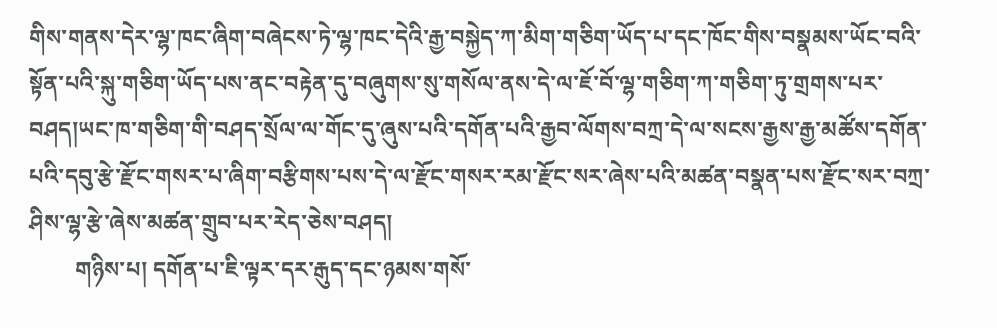གིས་གནས་དེར་ལྷ་ཁང་ཞིག་བཞེངས་ཏེ་ལྷ་ཁང་དེའི་རྒྱ་བསྐྱེད་ཀ་མིག་གཅིག་ཡོད་པ་དང་ཁོང་གིས་བསྣམས་ཡོང་བའི་སྟོན་པའི་སྐུ་གཅིག་ཡོད་པས་ནང་བརྟེན་དུ་བཞུགས་སུ་གསོལ་ནས་དེ་ལ་ཇོ་བོ་ལྷ་གཅིག་ཀ་གཅིག་ཏུ་གྲགས་པར་བཤད།ཡང་ཁ་གཅིག་གི་བཤད་སྲོལ་ལ་གོང་དུ་ཞུས་པའི་དགོན་པའི་རྒྱབ་ལོགས་བཀྲ་དེ་ལ་སངས་རྒྱས་རྒྱ་མཚོས་དགོན་པའི་དབུ་རྩེ་རྫོང་གསར་པ་ཞིག་བརྩིགས་པས་དེ་ལ་རྫོང་གསར་རམ་རྫོང་སར་ཞེས་པའི་མཚན་བསྣན་པས་རྫོང་སར་བཀྲ་ཤིས་ལྷ་རྩེ་ཞེས་མཚན་གྲུབ་པར་རེད་ཅེས་བཤད།
        གཉིས་པ། དགོན་པ་ཇི་ལྟར་དར་རྒུད་དང་ཉམས་གསོ་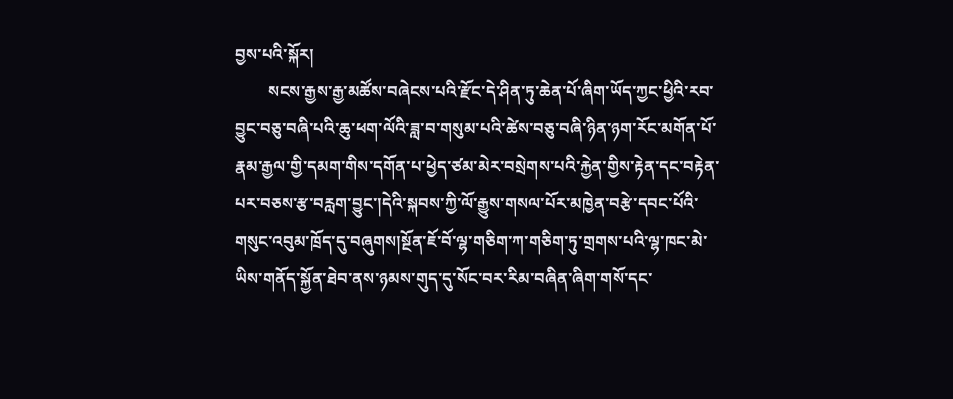བྱས་པའི་སྐོར།
        སངས་རྒྱས་རྒྱ་མཚོས་བཞེངས་པའི་རྫོང་དེ་ཤིན་ཏུ་ཆེན་པོ་ཞིག་ཡོད་ཀྱང་ཕྱིའི་རབ་བྱུང་བཅུ་བཞི་པའི་ཆུ་ཕག་ལོའི་ཟླ་བ་གསུམ་པའི་ཚེས་བཅུ་བཞི་ཉིན་ཉག་རོང་མགོན་པོ་རྣམ་རྒྱལ་གྱི་དམག་གིས་དགོན་པ་ཕྱེད་ཙམ་མེར་བསྲེགས་པའི་རྐྱེན་གྱིས་རྟེན་དང་བརྟེན་པར་བཅས་རྩ་བརླག་བྱུང་།དེའི་སྐབས་ཀྱི་ལོ་རྒྱུས་གསལ་པོར་མཁྱེན་བརྩེ་དབང་པོའི་གསུང་འབུམ་ཁྲོད་དུ་བཞུགས།སྔོན་ཇོ་བོ་ལྷ་གཅིག་ཀ་གཅིག་ཏུ་གྲགས་པའི་ལྷ་ཁང་མེ་ཡིས་གནོད་སྐྱོན་ཐེབ་ནས་ཉམས་གུད་དུ་སོང་བར་རིམ་བཞིན་ཞིག་གསོ་དང་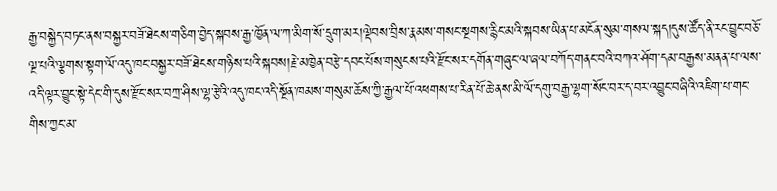རྒྱ་བསྐྱེད་བཏང་ནས་བསྐྱར་བཟོ་ཐེངས་གཅིག་བྱེད་སྐབས་རྒྱ་ཁྱོན་ལ་ཀ་མིག་སོ་དྲུག་མར།ལྡེབས་བྲིས་རྣམས་གསང་སྔགས་རྙིང་མའི་སྐབས་ཡིན་པ་མངོན་སུམ་གསལ་སྐད།དུས་ཚོད་ནི་རང་བྱུང་བཅོ་ལྔ་པའི་ལྕགས་སྟག་ལོ་འདུ་ཁང་བསྐྱར་བཟོ་ཐེངས་གཉིས་པའི་སྐབས།རྗེ་མཁྱེན་བརྩེ་དབང་པོས་གསུངས་པའི་རྫོང་སར་དགོན་གཞུང་ལ་ཞལ་བཀོད་གནང་བའི་བཀའ་ཤོག་དམ་བརྒྱས་མནན་པ་ལས་འདི་ལྟར་བྱུང་སྟེ་དེང་གི་དུས་རྫོང་སར་བཀྲ་ཤིས་ལྷ་རྩེའི་འདུ་ཁང་འདི་སྔོན་ཁམས་གསུམ་ཆོས་ཀྱི་རྒྱལ་པོ་འཕགས་པ་རིན་པོ་ཆེ་ནས་མི་ལོ་དགུ་བརྒྱ་ལྷག་སོང་བར་ད་བར་འབྱུང་བཞིའི་འཇིག་པ་གང་གིས་ཀྱང་མ་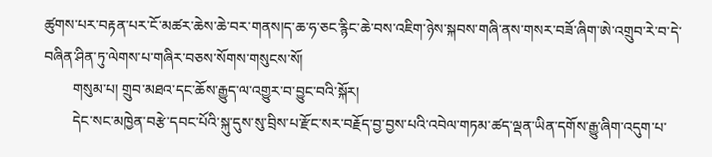ཚུགས་པར་བརྟན་པར་ངོ་མཚར་ཆེས་ཆེ་བར་གནས།ད་ཆ་ཧ་ཅང་རྙིང་ཆེ་བས་འཇིག་ཉེས་སྐབས་གཞི་ནས་གསར་བཟོ་ཞིག་ཨེ་འགྲུབ་རེ་བ་དེ་བཞིན་ཤིན་ཏུ་ལེགས་པ་གཞིར་བཅས་སོགས་གསུངས་སོ།
        གསུམ་པ། གྲུབ་མཐའ་དང་ཆོས་རྒྱུད་ལ་འགྱུར་བ་བྱུང་བའི་སྐོར།
        དེང་སང་མཁྱེན་བརྩེ་དབང་པོའི་སྐུ་དུས་སུ་བྲིས་པ་རྫོང་སར་བརྗོད་བྱ་བྱས་པའི་འབེལ་གཏམ་ཚད་ལྡན་ཡིན་དགོས་རྒྱུ་ཞིག་འདུག་པ་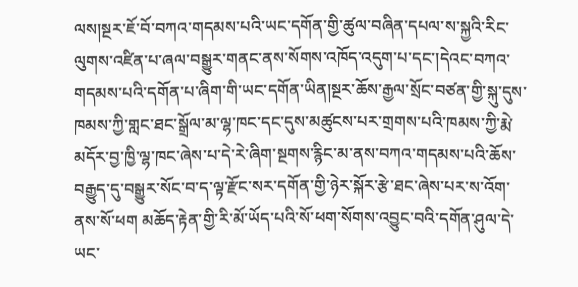ལས།སྔར་ཇོ་བོ་བཀའ་གདམས་པའི་ཡང་དགོན་གྱི་ཚུལ་བཞིན་དཔལ་ས་སྐྱའི་རིང་ལུགས་འཛིན་པ་ཞལ་བསྒྱུར་གནང་ནས་སོགས་འཁོད་འདུག་པ་དང་།དེའང་བཀའ་གདམས་པའི་དགོན་པ་ཞིག་གི་ཡང་དགོན་ཡིན།སྔར་ཆོས་རྒྱལ་སྲོང་བཙན་གྱི་སྐུ་དུས་ཁམས་ཀྱི་གླང་ཐང་སྒྲོལ་མ་ལྷ་ཁང་དང་དུས་མཚུངས་པར་གྲགས་པའི་ཁམས་ཀྱི་རྨེ་མདོར་བྱ་ཁྱི་ལྷ་ཁང་ཞེས་པ་དེ་རེ་ཞིག་སྔགས་རྙིང་མ་ནས་བཀའ་གདམས་པའི་ཆོས་བརྒྱུད་དུ་བསྒྱུར་སོང་བ་ད་ལྟ་རྫོང་སར་དགོན་གྱི་ཉེར་སྐོར་རྩེ་ཐང་ཞེས་པར་ས་འོག་ནས་སོ་ཕག མཆོད་རྟེན་གྱི་རི་མོ་ཡོད་པའི་སོ་ཕག་སོགས་འབྱུང་བའི་དགོན་ཤུལ་དེ་ཡང་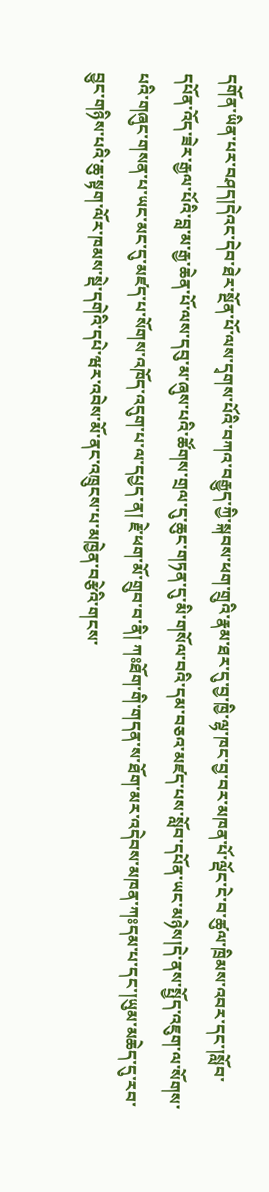དགོན་ཡིན་པར་བཤད།དེའང་དེབ་ཐེར་སྔོན་པོ་ལས་དྭགས་པོའི་བཀའ་བརྒྱུད་ཀྱི་སྐབས་ཕག་གྲུའི་རྣམ་ཐར་དུ་བྱ་ཁྱི་ལྷ་ཁང་བྱ་བར་མཁན་པོ་ལྡོང་ངེ་བ་ཚུལ་ཁྲིམས་འབར་དང་།སློབ་དཔོན་འོད་ཟེར་རྒྱལ་པོའི་བླ་མ་རྒྱ་ཆེན་པོ་ལས་དབུ་མ་ཞུས་པའི་ཚོགས་གྲལ་དུ་ཆུང་གཏན་དུ་མི་གསོལ་བའི་དམ་བཅའ་མཛད་པས་སློབ་དཔོན་ཡང་མཉེས།དེ་ནས་སྤྱོད་འཇུག་ལ་སོགས་པའི་གཞུང་གསན་པ་ཡང་མང་དུ་མཛད་པ་སོགས་འཁོད་འདུག་པ་ལ་དཔྱད་ན། རྗེ་ཕག་མོ་གྲུབ་བ་ནི། ཀཿཐོག་གི་གདན་ས་ཐོག་མར་འདེབས་མཁན་ཀཿདམ་པ་དང་།ཡུམ་མཆེད་དུ་རབ་བྱུང་གཉིས་པའི་ཆུ་སྟག་ལོར་ཁམས་སྡེ་དགེའི་དཔེ་ཝར་འབེས་མོ་ནང་འཁྲུངས་པ་མཁྱེན་བརྩེའི་གངས་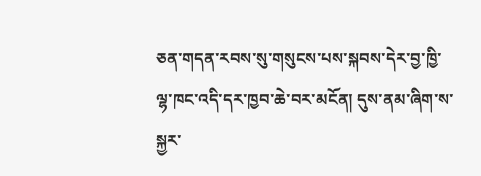ཅན་གདན་རབས་སུ་གསུངས་པས་སྐབས་དེར་བྱ་ཁྱི་ལྷ་ཁང་འདི་དར་ཁྱབ་ཆེ་བར་མངོན། དུས་ནམ་ཞིག་ས་སྐྱར་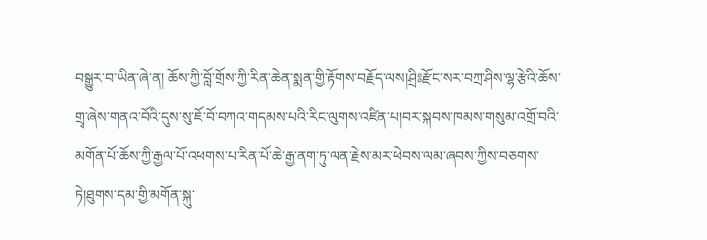བསྒྱུར་བ་ཡིན་ཞེ་ན། ཆོས་ཀྱི་བློ་གྲོས་ཀྱི་རིན་ཆེན་སྨན་གྱི་རྟོགས་བརྗོད་ལས།ཤྲིཿརྫོང་སར་བཀྲ་ཤིས་ལྷ་རྩེའི་ཆོས་གྲྭ་ཞེས་གནའ་བོའི་དུས་སུ་ཇོ་བོ་བཀའ་གདམས་པའི་རིང་ལུགས་འཛིན་པ།བར་སྐབས་ཁམས་གསུམ་འགྲོ་བའི་མགོན་པོ་ཆོས་ཀྱི་རྒྱལ་པོ་འཕགས་པ་རིན་པོ་ཆེ་རྒྱ་ནག་ཏུ་ལན་རྗེས་མར་ཕེབས་ལམ་ཞབས་ཀྱིས་བཅགས་ཏེ།ཐུགས་དམ་གྱི་མགོན་སྐུ་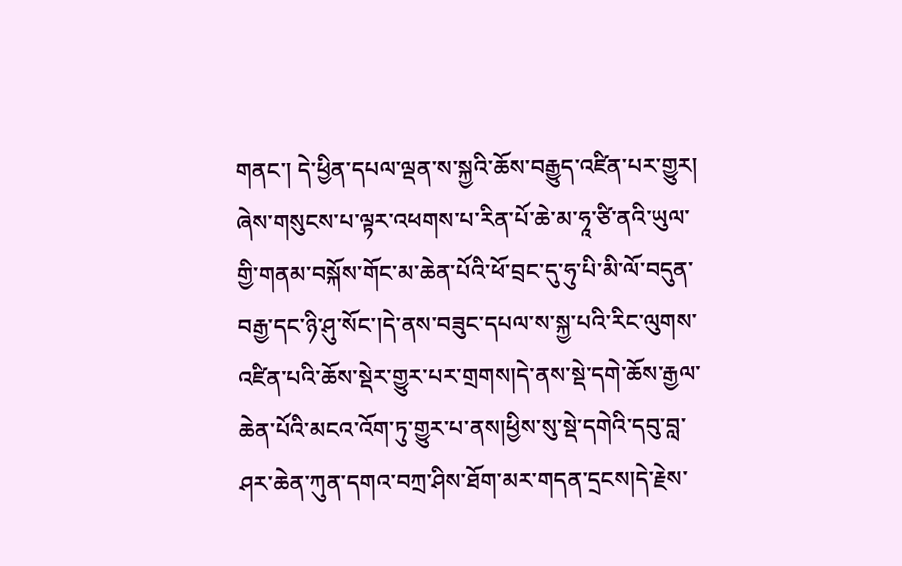གནང་། དེ་ཕྱིན་དཔལ་ལྡན་ས་སྐྱའི་ཆོས་བརྒྱུད་འཛིན་པར་གྱུར། ཞེས་གསུངས་པ་ལྟར་འཕགས་པ་རིན་པོ་ཆེ་མ་ཧཱ་ཙི་ནའི་ཡུལ་གྱི་གནམ་བསྐོས་གོང་མ་ཆེན་པོའི་ཕོ་བྲང་དུ་ཧུ་པི་མི་ལོ་བདུན་བརྒྱ་དང་ཉི་ཤུ་སོང་།དེ་ནས་བཟུང་དཔལ་ས་སྐྱ་པའི་རིང་ལུགས་འཛིན་པའི་ཆོས་སྡེར་གྱུར་པར་གྲགས།དེ་ནས་སྡེ་དགེ་ཆོས་རྒྱལ་ཆེན་པོའི་མངའ་འོག་ཏུ་གྱུར་པ་ནས།ཕྱིས་སུ་སྡེ་དགེའི་དབུ་བླ་ཤར་ཆེན་ཀུན་དགའ་བཀྲ་ཤིས་ཐོག་མར་གདན་དྲངས།དེ་རྗེས་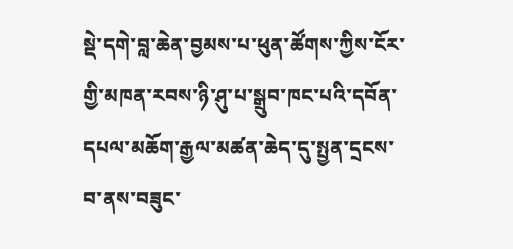སྡེ་དགེ་བླ་ཆེན་བྱམས་པ་ཕུན་ཚོགས་ཀྱིས་ངོར་གྱི་མཁན་རབས་ཉི་ཤུ་པ་སྒྲུབ་ཁང་པའི་དབོན་དཔལ་མཆོག་རྒྱལ་མཚན་ཆེད་དུ་སྤྱན་དྲངས་བ་ནས་བཟུང་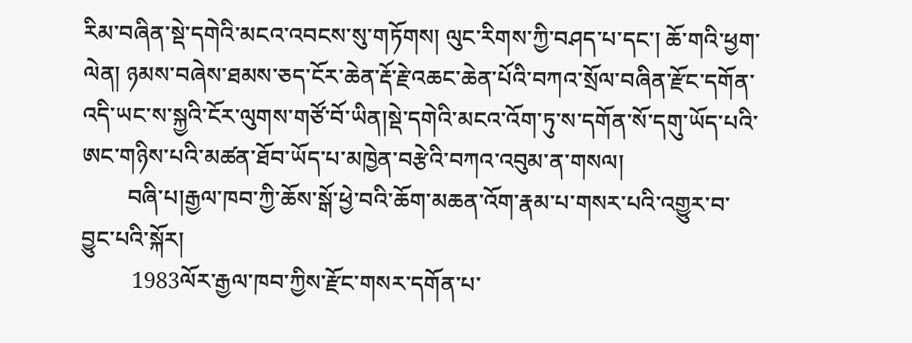རིམ་བཞིན་སྡེ་དགེའི་མངའ་འབངས་སུ་གཏོགས། ལུང་རིགས་ཀྱི་བཤད་པ་དང་། ཆོ་གའི་ཕྱག་ལེན། ཉམས་བཞེས་ཐམས་ཅད་ངོར་ཆེན་རྡོ་རྗེ་འཆང་ཆེན་པོའི་བཀའ་སྲོལ་བཞིན་རྫོང་དགོན་འདི་ཡང་ས་སྐྱའི་ངོར་ལུགས་གཙོ་བོ་ཡིན།སྡེ་དགེའི་མངའ་འོག་ཏུ་ས་དགོན་སོ་དགུ་ཡོད་པའི་ཨང་གཉིས་པའི་མཚན་ཐོབ་ཡོད་པ་མཁྱེན་བརྩེའི་བཀའ་འབུམ་ན་གསལ།
        བཞི་པ།རྒྱལ་ཁབ་ཀྱི་ཆོས་སྒོ་ཕྱེ་བའི་ཆོག་མཆན་འོག་རྣམ་པ་གསར་པའི་འགྱུར་བ་བྱུང་པའི་སྐོར།
         1983ལོར་རྒྱལ་ཁབ་ཀྱིས་རྫོང་གསར་དགོན་པ་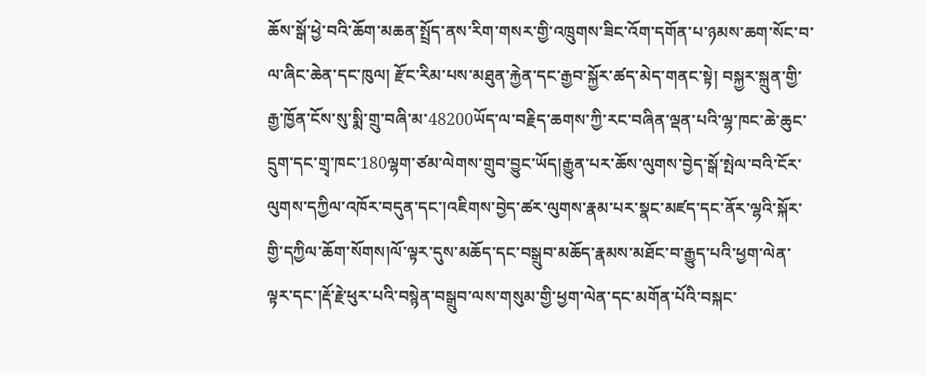ཆོས་སྒོ་ཕྱེ་བའི་ཆོག་མཆན་སྤྲོད་ནས་རིག་གསར་གྱི་འཁྲུགས་ཟིང་འོག་དགོན་པ་ཉམས་ཆག་སོང་བ་ལ་ཞིང་ཆེན་དང་ཁུལ། རྫོང་རིམ་པས་མཐུན་རྐྱེན་དང་རྒྱབ་སྐྱོར་ཚད་མེད་གནང་སྟེ། བསྐྱར་སྐྲུན་གྱི་རྒྱ་ཁྱོན་ངོས་སུ་སྨི་གྲུ་བཞི་མ་48200ཡོད་ལ་བརྗིད་ཆགས་ཀྱི་རང་བཞིན་ལྡན་པའི་ལྷ་ཁང་ཆེ་ཆུང་དྲུག་དང་གྲྭ་ཁང་180ལྷག་ཙམ་ལེགས་གྲུབ་བྱུང་ཡོད།རྒྱུན་པར་ཆོས་ལུགས་བྱེད་སྒོ་སྤེལ་བའི་ངོར་ལུགས་དཀྱིལ་འཁོར་བདུན་དང་།འཇིགས་བྱེད་ཚར་ལུགས་རྣམ་པར་སྣང་མཛད་དང་ནོར་ལྷའི་སྐོར་གྱི་དཀྱིལ་ཆོག་སོགས།ལོ་ལྟར་དུས་མཆོད་དང་བསྒྲུབ་མཆོད་རྣམས་མཐོང་བ་རྒྱུད་པའི་ཕྱག་ལེན་ལྟར་དང་།རྡོ་རྗེ་ཕུར་པའི་བསྙེན་བསྒྲུབ་ལས་གསུམ་གྱི་ཕྱག་ལེན་དང་མགོན་པོའི་བསྐང་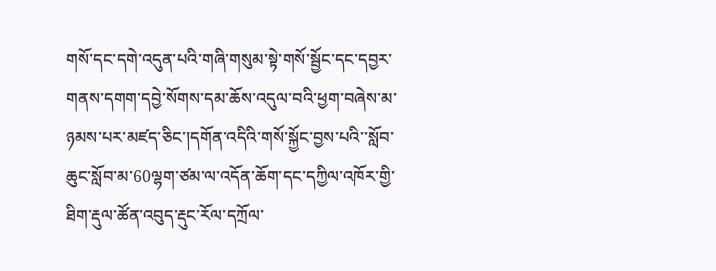གསོ་དང་དགེ་འདུན་པའི་གཞི་གསུམ་སྟེ་གསོ་སྦྱོང་དང་དབྱར་གནས་དགག་དབྱེ་སོགས་དམ་ཆོས་འདུལ་བའི་ཕྱག་བཞེས་མ་ཉམས་པར་མཛད་ཅིང་།དགོན་འདིའི་གསོ་སྐྱོང་བྱས་པའི་་སློབ་ཆུང་སློབ་མ་60ལྷག་ཙམ་ལ་འདོན་ཆོག་དང་དཀྱིལ་འཁོར་གྱི་ཐིག་རྡུལ་ཚོན་འབུད་རྡུང་རོལ་དཀྲོལ་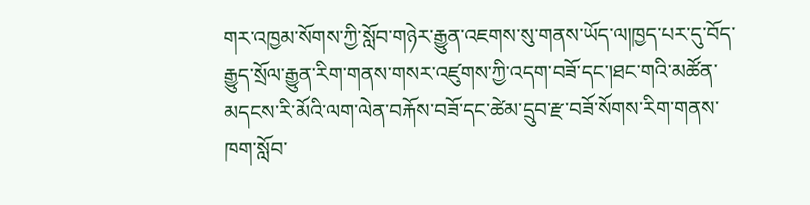གར་འཁྱམ་སོགས་ཀྱི་སློབ་གཉེར་རྒྱུན་འཇགས་སུ་གནས་ཡོད་ལ།ཁྱད་པར་དུ་བོད་རྒྱུད་སྲོལ་རྒྱུན་རིག་གནས་གསར་འཛུགས་ཀྱི་འདག་བཟོ་དང་།ཐང་གའི་མཚོན་མདངས་རི་མོའི་ལག་ལེན་བརྐོས་བཟོ་དང་ཚེམ་དྲུབ་རྫ་བཟོ་སོགས་རིག་གནས་ཁག་སློབ་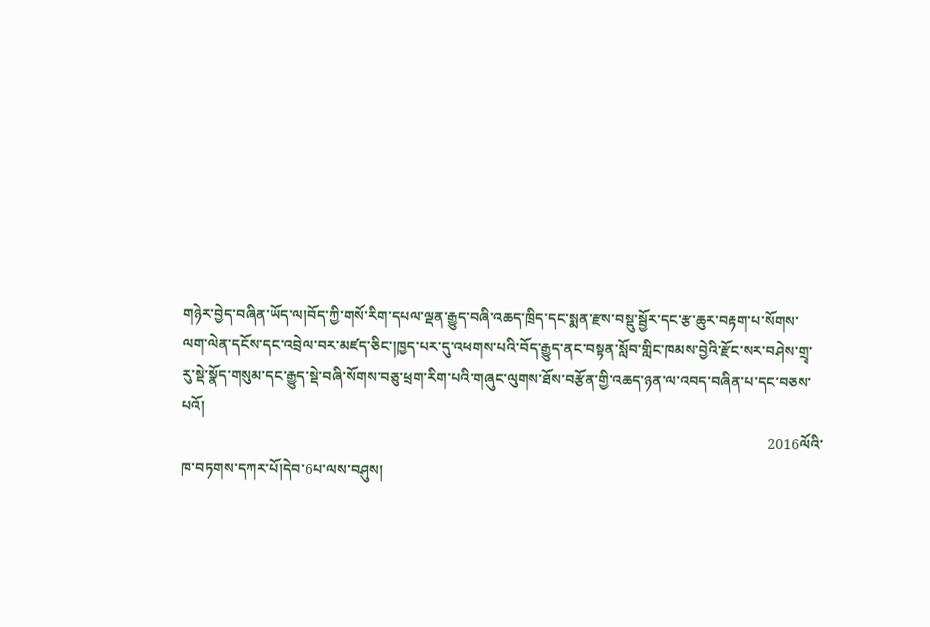གཉེར་བྱེད་བཞིན་ཡོད་ལ།བོད་ཀྱི་གསོ་རིག་དཔལ་ལྡན་རྒྱུད་བཞི་འཆད་ཁྲིད་དང་སྨན་རྫས་བསྡུ་སྦྱོར་དང་རྩ་ཆུར་བརྟག་པ་སོགས་ལག་ལེན་དངོས་དང་འབྲེལ་བར་མཛད་ཅིང་།ཁྱད་པར་དུ་འཕགས་པའི་བོད་རྒྱུད་ནང་བསྟན་སློབ་གླིང་ཁམས་བྱེའི་རྫོང་སར་བཤེས་གྲྭ་རུ་སྡེ་སྣོད་གསུམ་དང་རྒྱུད་སྡེ་བཞི་སོགས་བཅུ་ཕྲག་རིག་པའི་གཞུང་ལུགས་ཐོས་བརྩོན་གྱི་འཆད་ཉན་ལ་འབད་བཞིན་པ་དང་བཅས་པའོ།
                                                                                                                                                                 2016ལོའི་ཁ་བཏགས་དཀར་པོ།དེབ་6པ་ལས་བཤུས།